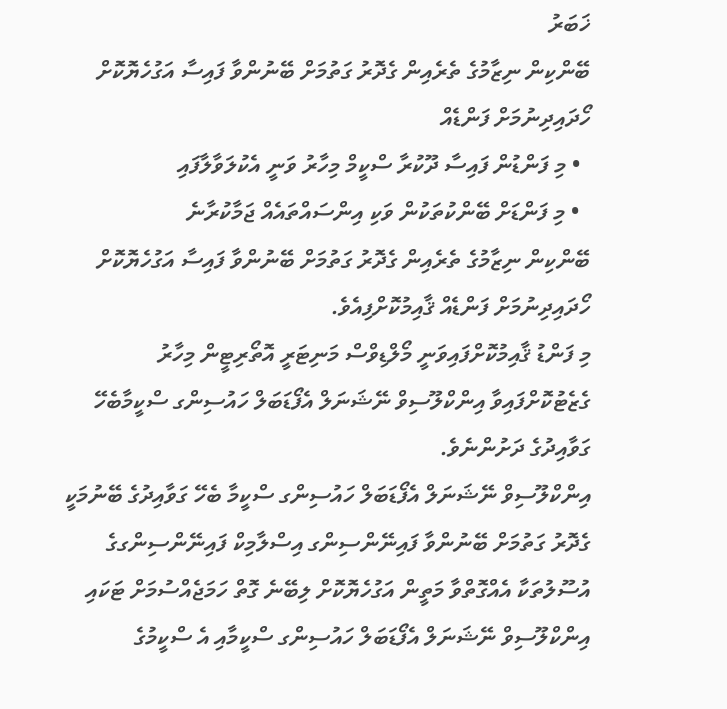ޚަބަރު
ބޭންކިން ނިޒާމުގެ ތެރެއިން ގެދޮރު ގަތުމަށް ބޭނުންވާ ފައިސާ އަގުހެޔޮކޮށް ހޯދައިދިނުމަށް ފަންޑެއް
  • މި ފަންޑުން ފައިސާ ދޫކުރާ ސްކީމް މިހާރު ވަނީ އެކުލަވާލާފައި
  • މި ފަންޑަށް ބޭންކުތަކުން ވަކި އިންސައްތައެއް ޖަމާކުރާނެ
ބޭންކިން ނިޒާމުގެ ތެރެއިން ގެދޮރު ގަތުމަށް ބޭނުންވާ ފައިސާ އަގުހެޔޮކޮށް ހޯދައިދިނުމަށް ފަންޑެއް ޤާއިމުކޮށްފިއެވެ.
މި ފަންޑު ޤާއިމުކޮށްފައިވަނީ މޯލްޑިވްސް މަނިޓަރީ އޮތޯރިޓީން މިހާރު ގެޒެޓުކޮށްފައިވާ އިންކްލޫސިވް ނޭޝަނަލް އެފޯޑަބަލް ހައުސިންގ ސްކީމާބެހޭ ގަވާއިދުގެ ދަށުންނެވެ.
އިންކްލޫސިވް ނޭޝަނަލް އެފޯޑަބަލް ހައުސިންގ ސްކީމާ ބެހޭ ގަވާއިދުގެ ބޭނުމަކީ ގެދޮރު ގަތުމަށް ބޭނުންވާ ފައިނޭންސިންގ އިސްލާމިކް ފައިނޭންސިންގގެ އުސޫލުތަކާ އެއްގޮތްވާ މަތީން އަގުހެޔޮކޮށް ލިބޭނެ ގޮތް ހަމަޖެއްސުމަށް ޓަކައި އިންކްލޫސިވް ނޭޝަނަލް އެފޯޑަބަލް ހައުސިންގ ސްކީމާއި އެ ސްކީމުގެ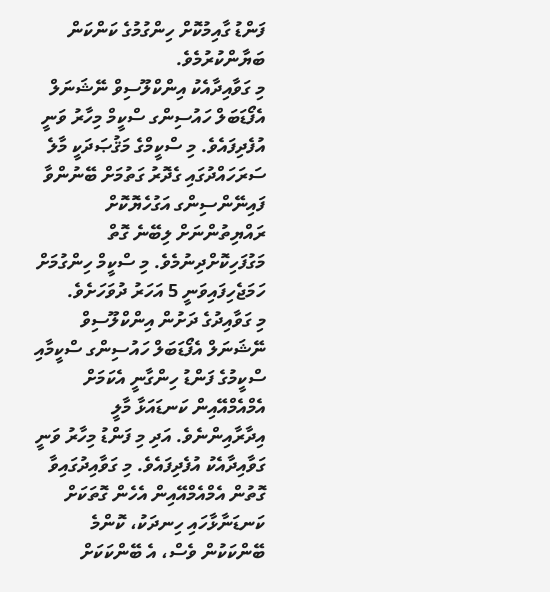ފަންޑު ގާއިމުކޮށް ހިންގުމުގެ ކަންކަން ބަޔާންކުރުމެވެ.
މި ގަވާއިދާއެކު އިންކްލޫސިވް ނޭޝަނަލް އެފޯޑަބަލް ހައުސިންގ ސްކީމް މިހާރު ވަނީ އުފެދިފައެވެ. މި ސްކީމްގެ މަޤުޞަދަކީ މާލެ ސަރަހައްދުގައި ގެދޮރު ގަތުމަށް ބޭނުންވާ ފައިނޭންސިންގ އަގުހެޔޮކޮށް ރައްޔިތުންނަށް ލިބޭނެ ގޮތް މަގުފަހިކޮށްދިނުމެވެ. މި ސްކީމް ހިންގުމަށް ހަމަޖެހިފައިވަނީ 5 އަހަރު ދުވަހަށެވެ.
މި ގަވާއިދުގެ ދަށުން އިންކްލޫސިވް ނޭޝަނަލް އެފޯޑަބަލް ހައުސިންގ ސްކީމާއި ސްކީމުގެ ފަންޑު ހިންގާނީ އެކަމަށް އެމްއެމްއޭއިން ކަނޑައަޅާ މާލީ އިދާރާއިންނެވެ. އަދި މި ފަންޑު މިހާރު ވަނީ ގަވާއިދާއެކު އުފެދިފައެވެ. މި ގަވާއިދުގައިވާ ގޮތުން އެމްއެމްއޭއިން އެހެން ގޮތަކަށް ކަނޑަނާޅާހައި ހިނދަކު، ކޮންމެ ބޭންކަކުން ވެސް، އެ ބޭންކަކަށް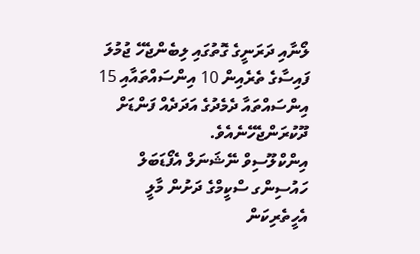ލޯނާއި ދަރަނީގެ ގޮތުގައި ލިބެންޖެހޭ ޖުމުލަ ފައިސާގެ ތެރެއިން 10 އިންސައްތައާއި 15 އިންސައްތައާ ދެމެދުގެ އަދަދެއް ފަންޑަށް ދޫކުރަންޖެހޭނެއެވެ.
އިންކްލޫސިވް ނޭޝަނަލް އެފޯޑަބަލް ހައުސިންގ ސްކީމްގެ ދަށުން މާލީ އެހީތެރިކަން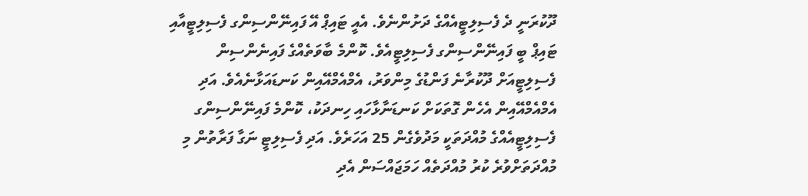ދޫކުރަނީ ދެ ފެސިލިޓީއެއްގެ ދަށުންނެވެ. އެއީ ޓައިޕް އޭ ފައިނޭންސިންގ ފެސިލިޓީއާއި ޓައިޕް ބީ ފައިނޭންސިންގ ފެސިލިޓީއެވެ. ކޮންމެ ބާވަތެއްގެ ފައިނެންސިން ފެސިލިޓީއަށް ދޫކުރާނެ ފަންޑުގެ މިންވަރު، އެމްއެމްއޭއިން ކަނޑައަޅާނެއެވެ. އަދި އެމްއެމްއޭއިން އެހެން ގޮތަކަށް ކަނޑަނާޅާހައި ހިނދަކު، ކޮންމެ ފައިނޭންސިންގ ފެސިލިޓީއެއްގެ މުއްދަތަކީ މަދުވެގެން 25 އަހަރެވެ. އަދި ފެސިލިޓީ ނަގާ ފަރާތުން މި މުއްދަތަށްވުރެ ކުރު މުއްދަތެއް ހަމަޖައްސަން އެދި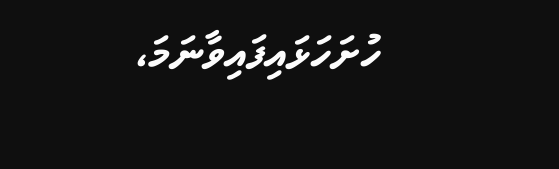ހުށަހަޅައިފައިވާނަމަ،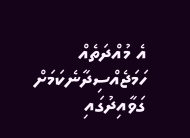އެ މުއްދަތެއް ހަމަޖެއްސިދާނެކަމަށް ގަވާއިދުގައި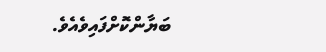ބަޔާންކޮށްފައިވެއެވެ.